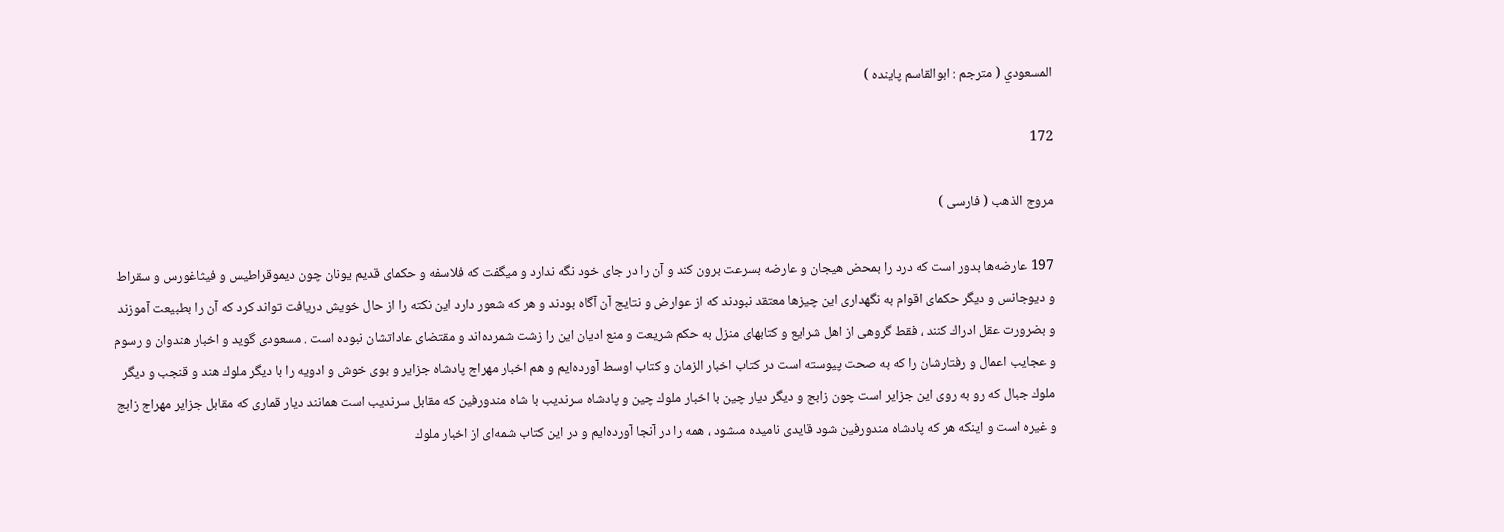المسعودي ( مترجم : ابوالقاسم پاينده )

172

مروج الذهب ( فارسى )

197 عارضه‌ها بدور است كه درد را بمحض هيجان و عارضه بسرعت برون كند و آن را در جاى خود نگه ندارد و ميگفت كه فلاسفه و حكماى قديم يونان چون ديموقراطيس و فيثاغورس و سقراط و ديوجانس و ديگر حكماى اقوام به نگهدارى اين چيزها معتقد نبودند كه از عوارض و نتايج آن آگاه بودند و هر كه شعور دارد اين نكته را از حال خويش دريافت تواند كرد كه آن را بطبيعت آموزند و بضرورت عقل ادراك كنند ، فقط گروهى از اهل شرايع و كتابهاى منزل به حكم شريعت و منع اديان اين را زشت شمرده‌اند و مقتضاى عاداتشان نبوده است . مسعودى گويد و اخبار هندوان و رسوم و عجايب اعمال و رفتارشان را كه به صحت پيوسته است در كتاب اخبار الزمان و كتاب اوسط آورده‌ايم و هم اخبار مهراج پادشاه جزاير و بوى خوش و ادويه را با ديگر ملوك هند و قنجب و ديگر ملوك جبال كه رو به روى اين جزاير است چون زابج و ديگر ديار چين با اخبار ملوك چين و پادشاه سرنديب با شاه مندورفين كه مقابل سرنديب است همانند ديار قمارى كه مقابل جزاير مهراج زابج و غيره است و اينكه هر كه پادشاه مندورفين شود قايدى ناميده مىشود ، همه را در آنجا آورده‌ايم و در اين كتاب شمه‌اى از اخبار ملوك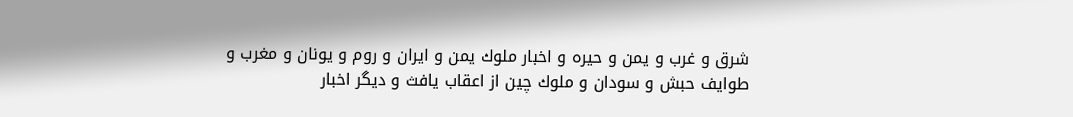شرق و غرب و يمن و حيره و اخبار ملوك يمن و ايران و روم و يونان و مغرب و طوايف حبش و سودان و ملوك چين از اعقاب يافث و ديگر اخبار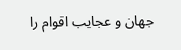جهان و عجايب اقوام را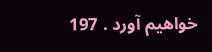خواهيم آورد . 197